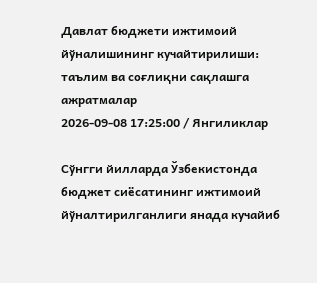Давлат бюджети ижтимоий йўналишининг кучайтирилиши: таълим ва соғлиқни сақлашга ажратмалар
2026-09-08 17:25:00 / Янгиликлар

Сўнгги йилларда Ўзбекистонда бюджет сиёсатининг ижтимоий йўналтирилганлиги янада кучайиб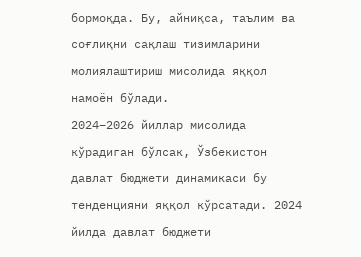бормоқда. Бу, айниқса, таълим ва соғлиқни сақлаш тизимларини молиялаштириш мисолида яққол намоён бўлади.
2024–2026 йиллар мисолида кўрадиган бўлсак, Ўзбекистон давлат бюджети динамикаси бу тенденцияни яққол кўрсатади. 2024 йилда давлат бюджети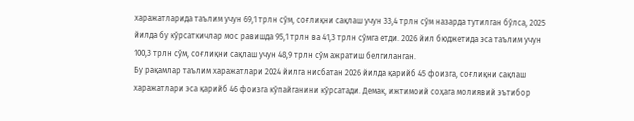харажатларида таълим учун 69,1 трлн сўм, соғлиқни сақлаш учун 33,4 трлн сўм назарда тутилган бўлса, 2025 йилда бу кўрсаткичлар мос равишда 95,1 трлн ва 41,3 трлн сўмга етди. 2026 йил бюджетида эса таълим учун 100,3 трлн сўм, соғлиқни сақлаш учун 48,9 трлн сўм ажратиш белгиланган.
Бу рақамлар таълим харажатлари 2024 йилга нисбатан 2026 йилда қарийб 45 фоизга, соғлиқни сақлаш харажатлари эса қарийб 46 фоизга кўпайганини кўрсатади. Демак, ижтимоий соҳага молиявий эътибор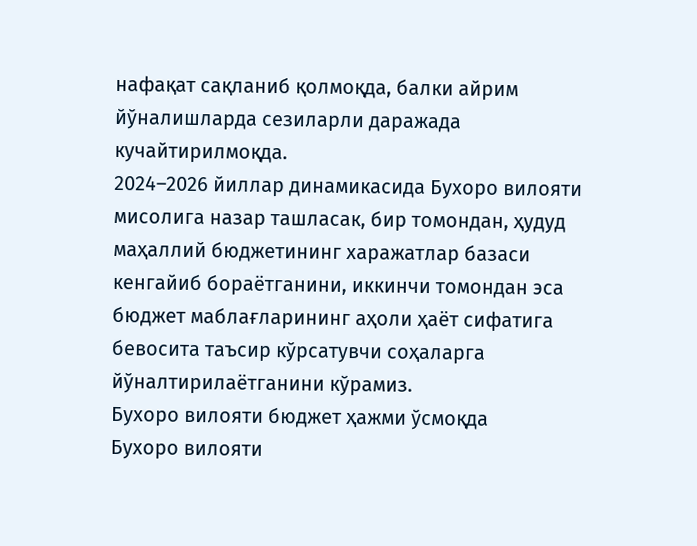нафақат сақланиб қолмоқда, балки айрим йўналишларда сезиларли даражада кучайтирилмоқда.
2024–2026 йиллар динамикасида Бухоро вилояти мисолига назар ташласак, бир томондан, ҳудуд маҳаллий бюджетининг харажатлар базаси кенгайиб бораётганини, иккинчи томондан эса бюджет маблағларининг аҳоли ҳаёт сифатига бевосита таъсир кўрсатувчи соҳаларга йўналтирилаётганини кўрамиз.
Бухоро вилояти бюджет ҳажми ўсмоқда
Бухоро вилояти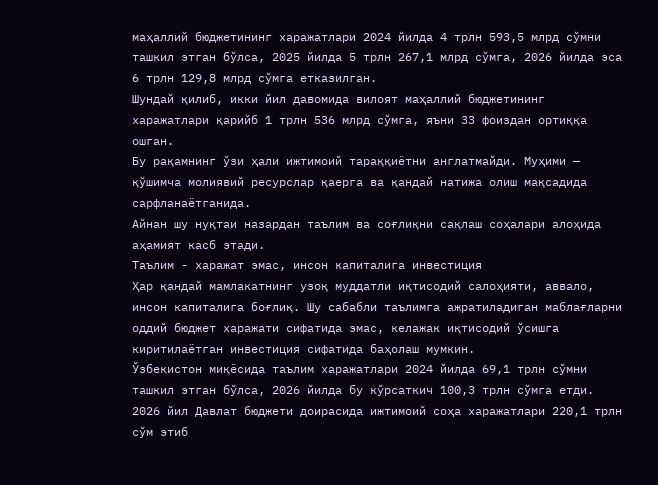маҳаллий бюджетининг харажатлари 2024 йилда 4 трлн 593,5 млрд сўмни ташкил этган бўлса, 2025 йилда 5 трлн 267,1 млрд сўмга, 2026 йилда эса 6 трлн 129,8 млрд сўмга етказилган.
Шундай қилиб, икки йил давомида вилоят маҳаллий бюджетининг харажатлари қарийб 1 трлн 536 млрд сўмга, яъни 33 фоиздан ортиққа ошган.
Бу рақамнинг ўзи ҳали ижтимоий тараққиётни англатмайди. Муҳими — қўшимча молиявий ресурслар қаерга ва қандай натижа олиш мақсадида сарфланаётганида.
Айнан шу нуқтаи назардан таълим ва соғлиқни сақлаш соҳалари алоҳида аҳамият касб этади.
Таълим - харажат эмас, инсон капиталига инвестиция
Ҳар қандай мамлакатнинг узоқ муддатли иқтисодий салоҳияти, аввало, инсон капиталига боғлиқ. Шу сабабли таълимга ажратиладиган маблағларни оддий бюджет харажати сифатида эмас, келажак иқтисодий ўсишга киритилаётган инвестиция сифатида баҳолаш мумкин.
Ўзбекистон миқёсида таълим харажатлари 2024 йилда 69,1 трлн сўмни ташкил этган бўлса, 2026 йилда бу кўрсаткич 100,3 трлн сўмга етди. 2026 йил Давлат бюджети доирасида ижтимоий соҳа харажатлари 220,1 трлн сўм этиб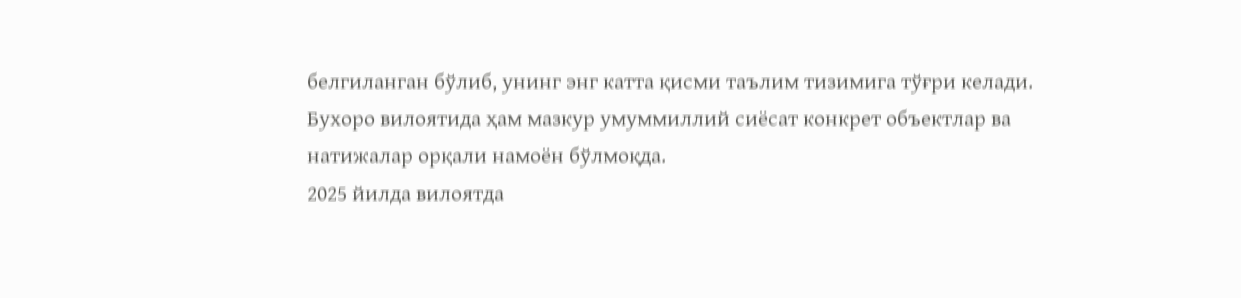белгиланган бўлиб, унинг энг катта қисми таълим тизимига тўғри келади.
Бухоро вилоятида ҳам мазкур умуммиллий сиёсат конкрет объектлар ва натижалар орқали намоён бўлмоқда.
2025 йилда вилоятда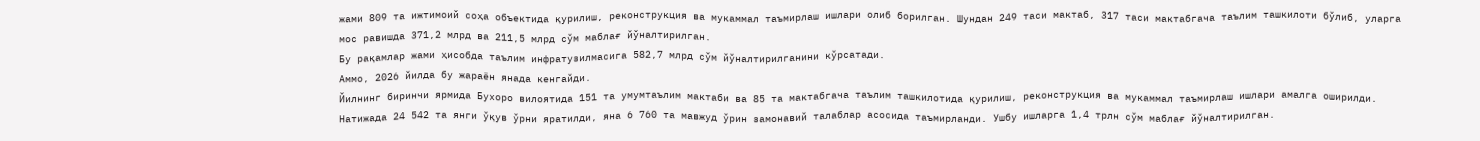жами 809 та ижтимоий соҳа объектида қурилиш, реконструкция ва мукаммал таъмирлаш ишлари олиб борилган. Шундан 249 таси мактаб, 317 таси мактабгача таълим ташкилоти бўлиб, уларга мос равишда 371,2 млрд ва 211,5 млрд сўм маблағ йўналтирилган.
Бу рақамлар жами ҳисобда таълим инфратузилмасига 582,7 млрд сўм йўналтирилганини кўрсатади.
Аммо, 2026 йилда бу жараён янада кенгайди.
Йилнинг биринчи ярмида Бухоро вилоятида 151 та умумтаълим мактаби ва 85 та мактабгача таълим ташкилотида қурилиш, реконструкция ва мукаммал таъмирлаш ишлари амалга оширилди. Натижада 24 542 та янги ўқув ўрни яратилди, яна 6 760 та мавжуд ўрин замонавий талаблар асосида таъмирланди. Ушбу ишларга 1,4 трлн сўм маблағ йўналтирилган.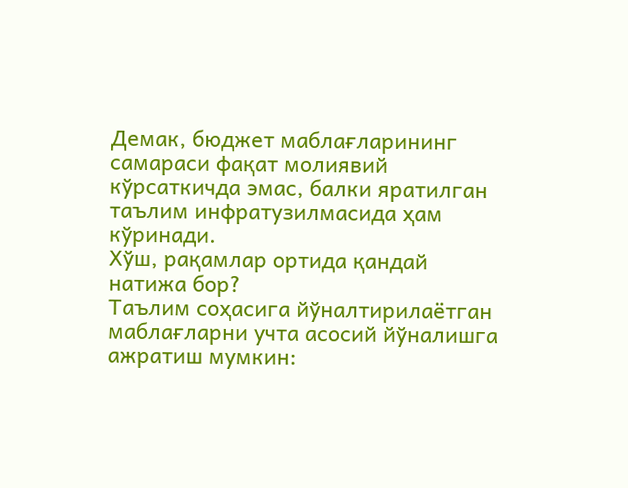Демак, бюджет маблағларининг самараси фақат молиявий кўрсаткичда эмас, балки яратилган таълим инфратузилмасида ҳам кўринади.
Хўш, рақамлар ортида қандай натижа бор?
Таълим соҳасига йўналтирилаётган маблағларни учта асосий йўналишга ажратиш мумкин: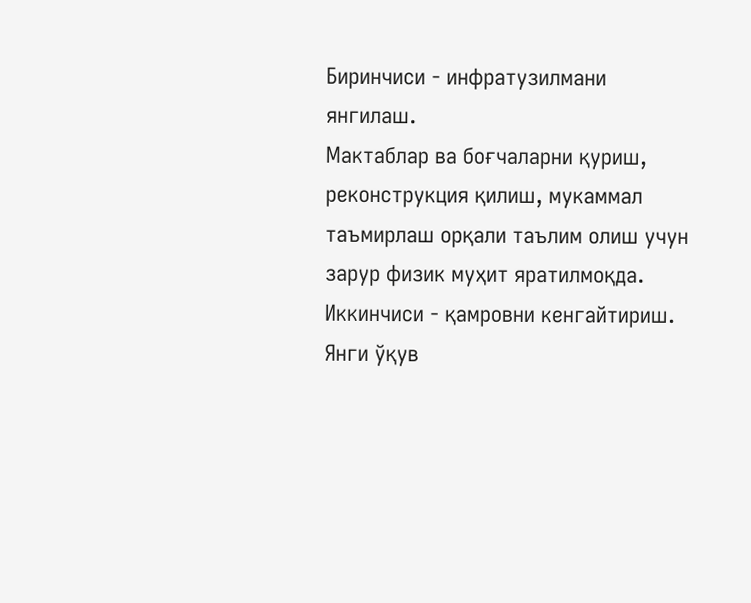Биринчиси - инфратузилмани янгилаш.
Мактаблар ва боғчаларни қуриш, реконструкция қилиш, мукаммал таъмирлаш орқали таълим олиш учун зарур физик муҳит яратилмоқда.
Иккинчиси - қамровни кенгайтириш.
Янги ўқув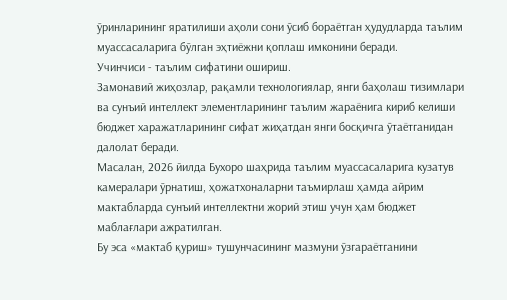ўринларининг яратилиши аҳоли сони ўсиб бораётган ҳудудларда таълим муассасаларига бўлган эҳтиёжни қоплаш имконини беради.
Учинчиси - таълим сифатини ошириш.
Замонавий жиҳозлар, рақамли технологиялар, янги баҳолаш тизимлари ва сунъий интеллект элементларининг таълим жараёнига кириб келиши бюджет харажатларининг сифат жиҳатдан янги босқичга ўтаётганидан далолат беради.
Масалан, 2026 йилда Бухоро шаҳрида таълим муассасаларига кузатув камералари ўрнатиш, ҳожатхоналарни таъмирлаш ҳамда айрим мактабларда сунъий интеллектни жорий этиш учун ҳам бюджет маблағлари ажратилган.
Бу эса «мактаб қуриш» тушунчасининг мазмуни ўзгараётганини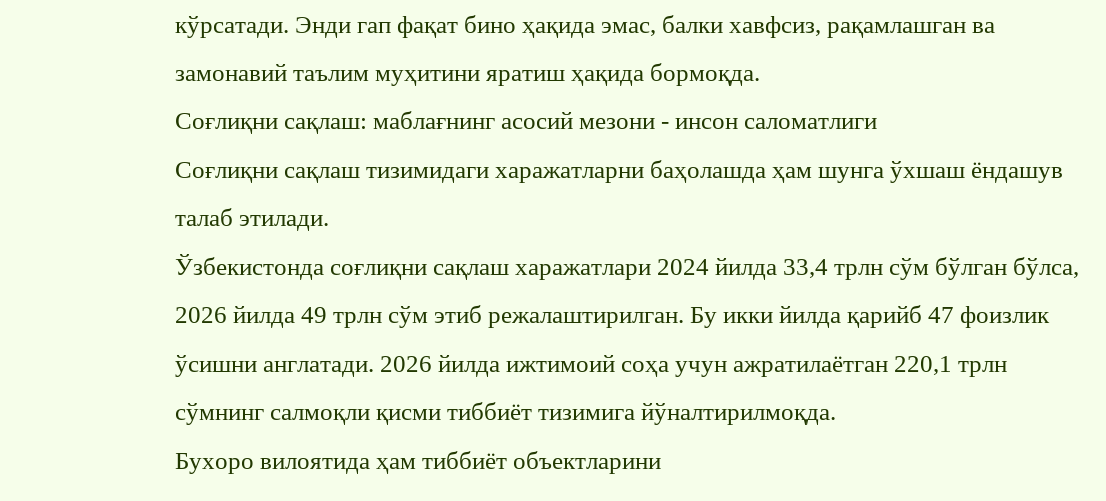кўрсатади. Энди гап фақат бино ҳақида эмас, балки хавфсиз, рақамлашган ва замонавий таълим муҳитини яратиш ҳақида бормоқда.
Соғлиқни сақлаш: маблағнинг асосий мезони - инсон саломатлиги
Соғлиқни сақлаш тизимидаги харажатларни баҳолашда ҳам шунга ўхшаш ёндашув талаб этилади.
Ўзбекистонда соғлиқни сақлаш харажатлари 2024 йилда 33,4 трлн сўм бўлган бўлса, 2026 йилда 49 трлн сўм этиб режалаштирилган. Бу икки йилда қарийб 47 фоизлик ўсишни англатади. 2026 йилда ижтимоий соҳа учун ажратилаётган 220,1 трлн сўмнинг салмоқли қисми тиббиёт тизимига йўналтирилмоқда.
Бухоро вилоятида ҳам тиббиёт объектларини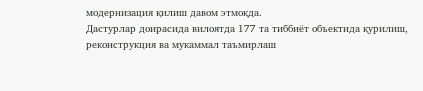модернизация қилиш давом этмоқда.
Дастурлар доирасида вилоятда 177 та тиббиёт объектида қурилиш, реконструкция ва мукаммал таъмирлаш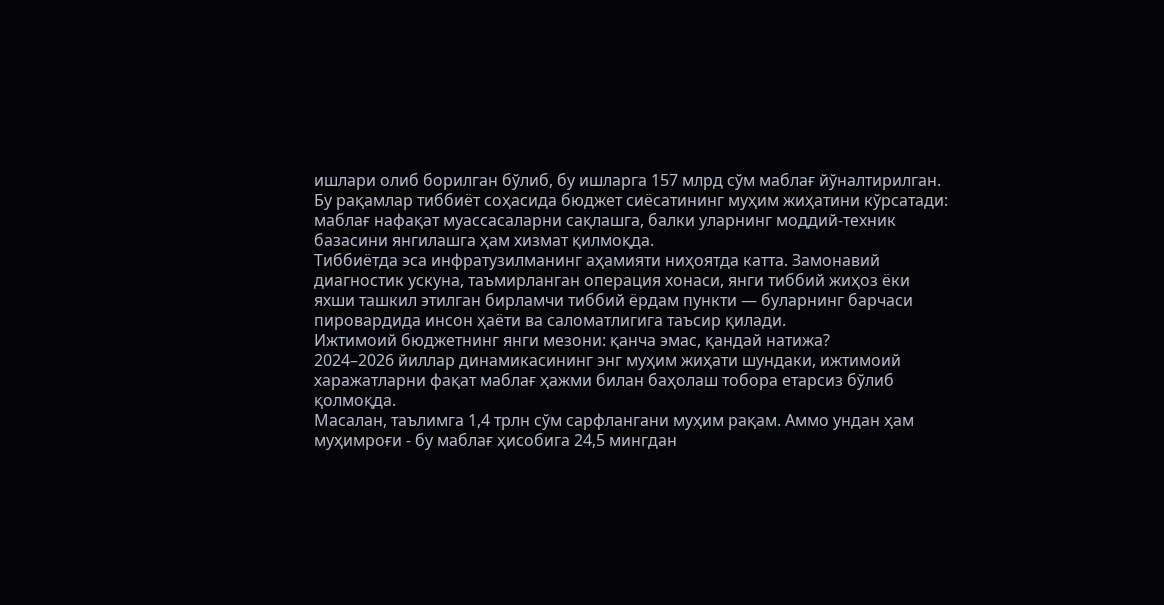ишлари олиб борилган бўлиб, бу ишларга 157 млрд сўм маблағ йўналтирилган.
Бу рақамлар тиббиёт соҳасида бюджет сиёсатининг муҳим жиҳатини кўрсатади: маблағ нафақат муассасаларни сақлашга, балки уларнинг моддий-техник базасини янгилашга ҳам хизмат қилмоқда.
Тиббиётда эса инфратузилманинг аҳамияти ниҳоятда катта. Замонавий диагностик ускуна, таъмирланган операция хонаси, янги тиббий жиҳоз ёки яхши ташкил этилган бирламчи тиббий ёрдам пункти — буларнинг барчаси пировардида инсон ҳаёти ва саломатлигига таъсир қилади.
Ижтимоий бюджетнинг янги мезони: қанча эмас, қандай натижа?
2024–2026 йиллар динамикасининг энг муҳим жиҳати шундаки, ижтимоий харажатларни фақат маблағ ҳажми билан баҳолаш тобора етарсиз бўлиб қолмоқда.
Масалан, таълимга 1,4 трлн сўм сарфлангани муҳим рақам. Аммо ундан ҳам муҳимроғи - бу маблағ ҳисобига 24,5 мингдан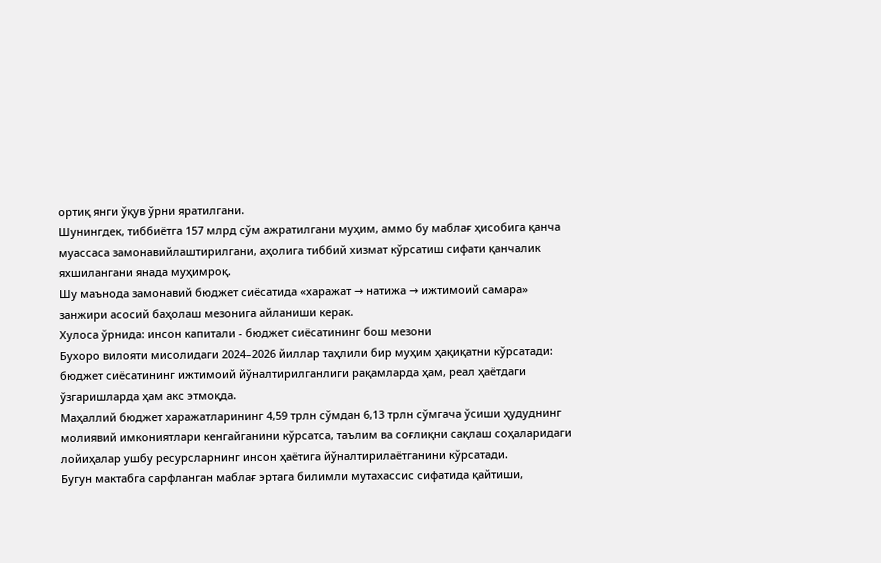ортиқ янги ўқув ўрни яратилгани.
Шунингдек, тиббиётга 157 млрд сўм ажратилгани муҳим, аммо бу маблағ ҳисобига қанча муассаса замонавийлаштирилгани, аҳолига тиббий хизмат кўрсатиш сифати қанчалик яхшилангани янада муҳимроқ.
Шу маънода замонавий бюджет сиёсатида «харажат → натижа → ижтимоий самара» занжири асосий баҳолаш мезонига айланиши керак.
Хулоса ўрнида: инсон капитали - бюджет сиёсатининг бош мезони
Бухоро вилояти мисолидаги 2024–2026 йиллар таҳлили бир муҳим ҳақиқатни кўрсатади: бюджет сиёсатининг ижтимоий йўналтирилганлиги рақамларда ҳам, реал ҳаётдаги ўзгаришларда ҳам акс этмоқда.
Маҳаллий бюджет харажатларининг 4,59 трлн сўмдан 6,13 трлн сўмгача ўсиши ҳудуднинг молиявий имкониятлари кенгайганини кўрсатса, таълим ва соғлиқни сақлаш соҳаларидаги лойиҳалар ушбу ресурсларнинг инсон ҳаётига йўналтирилаётганини кўрсатади.
Бугун мактабга сарфланган маблағ эртага билимли мутахассис сифатида қайтиши,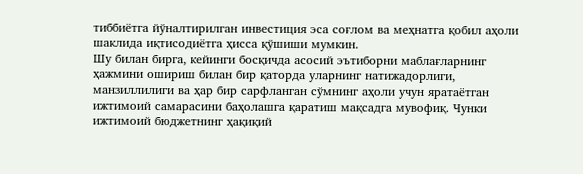тиббиётга йўналтирилган инвестиция эса соғлом ва меҳнатга қобил аҳоли шаклида иқтисодиётга ҳисса қўшиши мумкин.
Шу билан бирга, кейинги босқичда асосий эътиборни маблағларнинг ҳажмини ошириш билан бир қаторда уларнинг натижадорлиги, манзиллилиги ва ҳар бир сарфланган сўмнинг аҳоли учун яратаётган ижтимоий самарасини баҳолашга қаратиш мақсадга мувофиқ. Чунки ижтимоий бюджетнинг ҳақиқий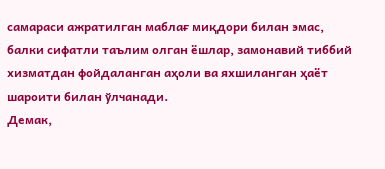самараси ажратилган маблағ миқдори билан эмас, балки сифатли таълим олган ёшлар, замонавий тиббий хизматдан фойдаланган аҳоли ва яхшиланган ҳаёт шароити билан ўлчанади.
Демак,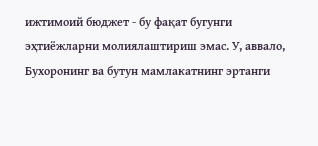ижтимоий бюджет - бу фақат бугунги эҳтиёжларни молиялаштириш эмас. У, аввало, Бухоронинг ва бутун мамлакатнинг эртанги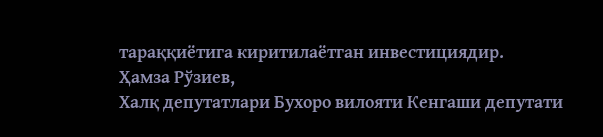тараққиётига киритилаётган инвестициядир.
Ҳамза Рўзиев,
Халқ депутатлари Бухоро вилояти Кенгаши депутати